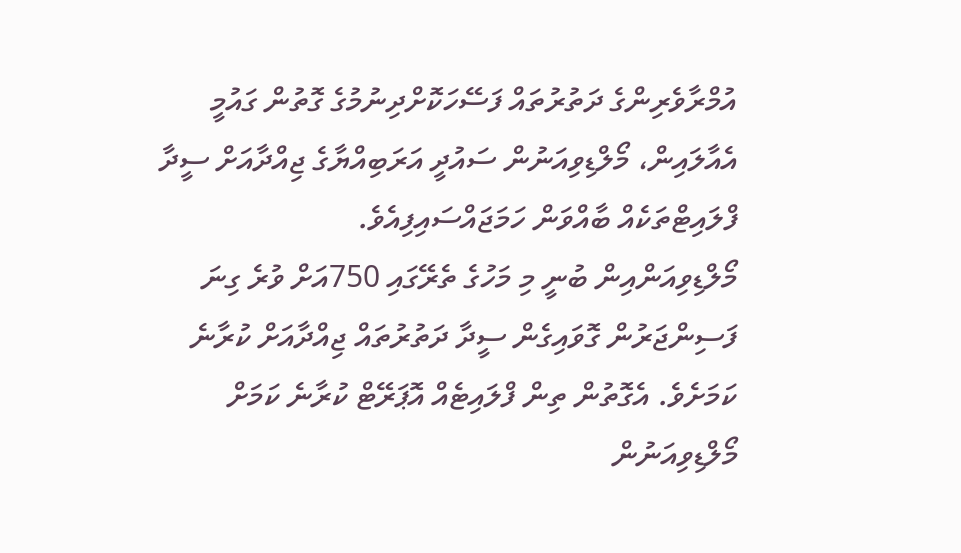އުމްރާވެރިންގެ ދަތުރުތައް ފަސޭހަކޮށްދިނުމުގެ ގޮތުން ގައުމީ އެއާލައިން، މޯލްޑިވިއަނުން ސައުދީ އަރަބިއްޔާގެ ޖިއްދާއަށް ސީދާ ފްލައިޓްތަކެއް ބާއްވަން ހަމަޖައްސައިފިއެވެ.
މޯލްޑިވިއަންއިން ބުނީ މި މަހުގެ ތެރޭގައި 750އަށް ވުރެ ގިނަ ފަސިންޖަރުން ގޮވައިގެން ސީދާ ދަތުރުތައް ޖިއްދާއަށް ކުރާނެ ކަމަށެވެ. އެގޮތުން ތިން ފްލައިޓެއް އޮޕަރޭޓް ކުރާނެ ކަމަށް މޯލްޑިވިއަނުން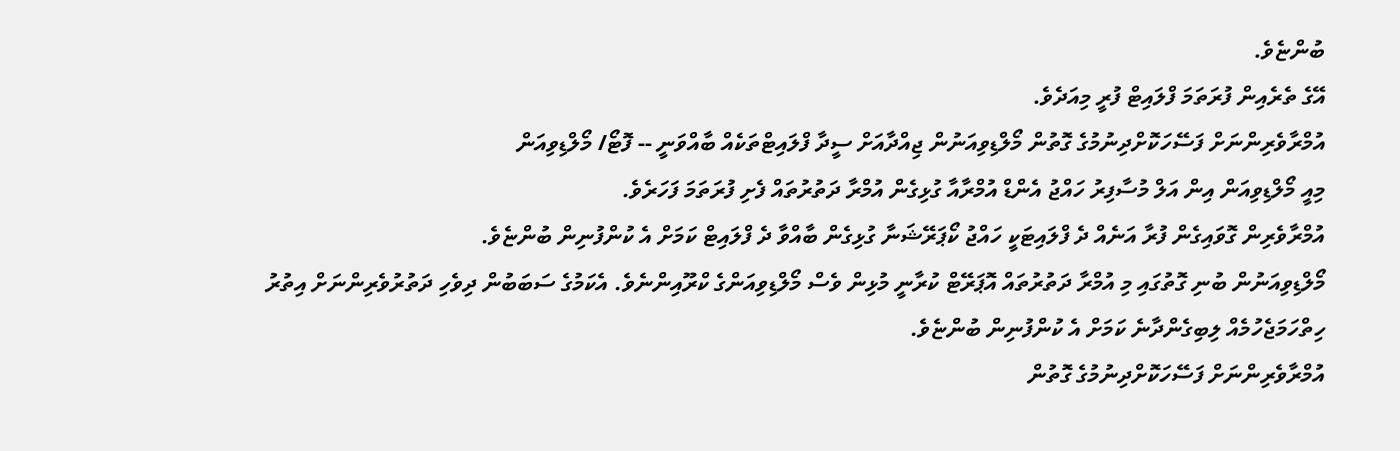ބުންޏެވެ.
އޭގެ ތެރެއިން ފުރަތަމަ ފްލައިޓް ފުރީ މިއަދެވެ.
އުމްރާވެރިންނަށް ފަސޭހަކޮށްދިނުމުގެ ގޮތުން މޯލްޑިވިއަނުން ޖިއްދާއަށް ސީދާ ފްލައިޓްތަކެއް ބާއްވަނީ -- ފޮޓޯ/ މޯލްޑިވިއަން
މިއީ މޯލްޑިވިއަން އިން އަލް މުސާފިރު ހައްޖު އެންޑް އުމްރާއާ ގުޅިގެން އުމްރާ ދަތުރުތައް ފެށި ފުރަތަމަ ފަހަރެވެ.
އުމްރާވެރިން ގޮވައިގެން ފުރާ އަނެއް ދެ ފްލައިޓަކީ ހައްޖު ކޯޕަރޭޝަނާ ގުޅިގެން ބާއްވާ ދެ ފްލައިޓް ކަމަށް އެ ކުންފުނިން ބުންޏެވެ.
މޯލްޑިވިއަނުން ބުނި ގޮތުގައި މި އުމްރާ ދަތުރުތައް އޮޕަރޭޓް ކުރާނީ މުޅިން ވެސް މޯލްޑިވިއަންގެ ކްރޫއިންނެވެ. އެކަމުގެ ސަބަބުން ދިވެހި ދަތުރުވެރިންނަށް އިތުރު ހިތްހަމަޖެހުމެއް ލިބިގެންދާނެ ކަމަށް އެ ކުންފުނިން ބުންޏެވެ.
އުމްރާވެރިންނަށް ފަސޭހަކޮށްދިނުމުގެ ގޮތުން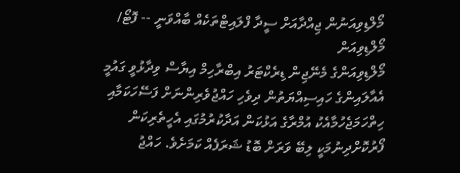މޯލްޑިވިއަނުން ޖިއްދާއަށް ސީދާ ފްލައިޓްތަކެއް ބާއްވަނީ -- ފޮޓޯ/ މޯލްޑިވިއަން
މޯލްޑިވިއަންގެ މެނޭޖިން ޑިރެކްޓަރު އިބްރާހިމް އިޔާސް ވިދާޅުވީ ގައުމީ އެއާލައިންގެ ހައިސިއްޔަތުން ދިވެހި ހައްޖުވެރިންނަށް ފަސޭހަކަމާއި ހިތްހަމަޖެހުމާއެކު އުމްރާގެ އަޅުކަން އަދާކުރުމުގައި އެހީތެރިކަން ފޯރުކޮށްދިނުމަކީ ލިބޭ ވަރަށް ބޮޑު ޝަރަފެއް ކަމަށެވެ. ހައްޖު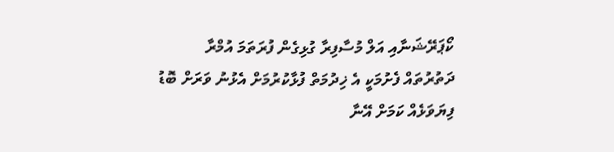ކޯޕަރޭޝަނާއި އަލް މުސާފިރާ ގުޅިގެން ފުރަތަމަ އުމްރާ ދަތުރުތައް ފެށުމަކީ އެ ޚިދުމަތް ފުޅާކުރުމަށް އެޅުނު ވަރަށް ބޮޑު ފިޔަވަޅެއް ކަމަށް އޭނާ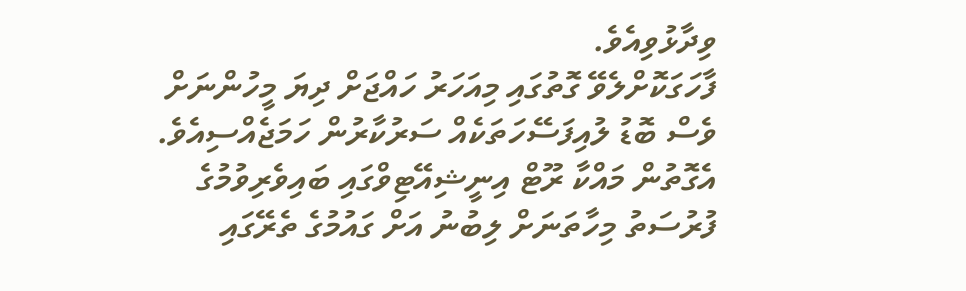ވިދާޅުވިއެވެ.
ފާހަގަކޮށްލެވޭ ގޮތުގައި މިއަހަރު ހައްޖަށް ދިޔަ މީހުންނަށް ވެސް ބޮޑު ލުއިފަސޭހަތަކެއް ސަރުކާރުން ހަމަޖެއްސިއެވެ. އެގޮތުން މައްކާ ރޫޓް އިނީޝިއޭޓިވްގައި ބައިވެރިވުމުގެ ފުރުސަތު މިހާތަނަށް ލިބުނު އަށް ގައުމުގެ ތެރޭގައި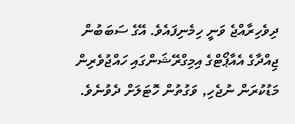ދިވެހިރާއްޖެ ވަނީ ހިމެނިފައެވެ. އޭގެ ސަބަބުން ޖިއްދާގެ އެއާޕޯޓްގެ އިމިގްރޭޝަންގައި ހައްޖުވެރިން މަޑުކުރަން ނުޖެހި, ވަގުތުން ހޮޓަލަށް ދެވުނެވެ.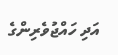އަދި ހައްޖުވެރިންގެ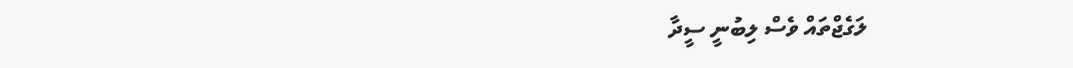ލަގެޖްތައް ވެސް ލިބުނީ ސީދާ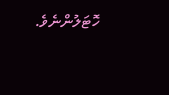ހޮޓަލުންނެވެ.